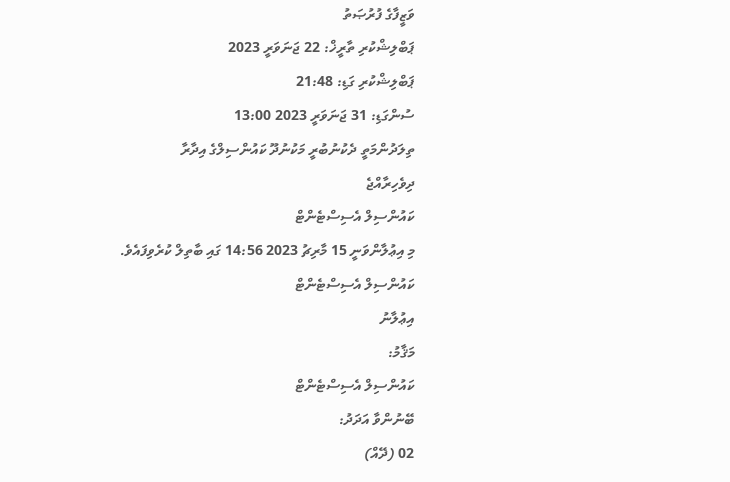ވަޒީފާގެ ފުރުޞަތު
ޕަބްލިޝްކުރި ތާރީޚް: 22 ޖަނަވަރީ 2023
ޕަބްލިޝްކުރި ގަޑި: 21:48
ސުންގަޑި: 31 ޖަނަވަރީ 2023 13:00
ތިލަދުންމަތީ ދެކުނުބުރީ މަކުނުދޫ ކައުންސިލްގެ އިދާރާ
ދިވެހިރާއްޖެ
ކައުންސިލް އެސިސްޓެންޓް
މި އިޢުލާންވަނީ 15 މާރިޗު 2023 14:56 ގައި ބާތިލް ކުރެވިފައެވެ.
ކައުންސިލް އެސިސްޓެންޓް
އިޢުލާނު
މަޤާމު:
ކައުންސިލް އެސިސްޓެންޓް
ބޭނުންވާ އަދަދު:
02 (ދޭއް)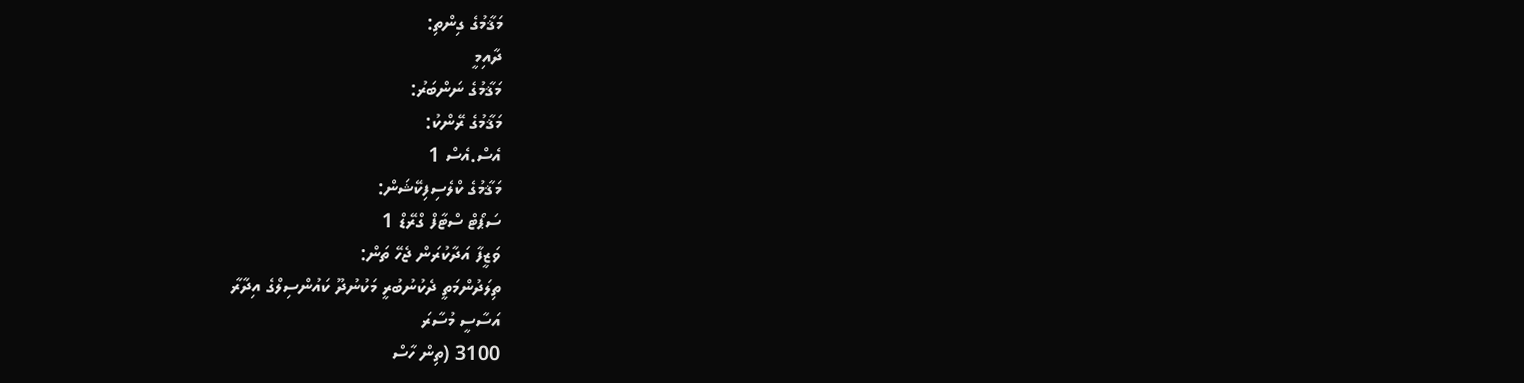މަޤާމުގެ ގިންތި:
ދާއިމީ
މަޤާމުގެ ނަންބަރު:
މަޤާމުގެ ރޭންކު:
އެސް.އެސް 1
މަޤާމުގެ ކްލެސިފިކޭޝަން:
ސަޕޯޓް ސްޓާފް ގްރޭޑް 1
ވަޒީފާ އަދާކުރަން ޖެހޭ ތަން:
ތިލަދުންމަތީ ދެކުނުބުރީ މަކުނުދޫ ކައުންސިލްގެ އިދާރާ
އަސާސީ މުސާރަ
3100 (ތިން ހާސް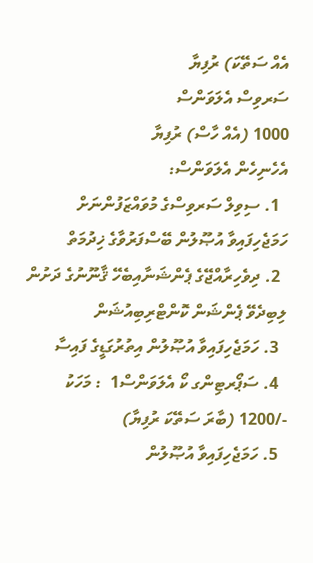އެއް ސަތޭކަ) ރުފިޔާ
ސަރވިސް އެލަވަންސް
1000 (އެއް ހާސް) ރުފިޔާ
އެހެނިހެން އެލަވަންސް:
  1. ސިވިލް ސަރވިސްގެ މުވައްޒަފުންނަށް ހަމަޖެހިފައިވާ އުޞޫލުން ބޭސްފަރުވާގެ ޚިދުމަތް
  2. ދިވެހިރާއްޖޭގެ ޕެންޝަނާއިބެހޭ ޤާނޫނުގެ ދަށުން ލިބިދެވޭ ޕެންޝަން ކޮންޓްރިބިއުޝަން
  3. ހަމަޖެހިފައިވާ އުޞޫލުން އިތުރުގަޑީގެ ފައިސާ
  4. ސަޕޯރޓިންގ ކޯ އެލަވަންސް1  : މަހަކު -/1200 (ބާރަ ސަތޭކަ ރުފިޔާ)
  5. ހަމަޖެހިފައިވާ އުޞޫލުން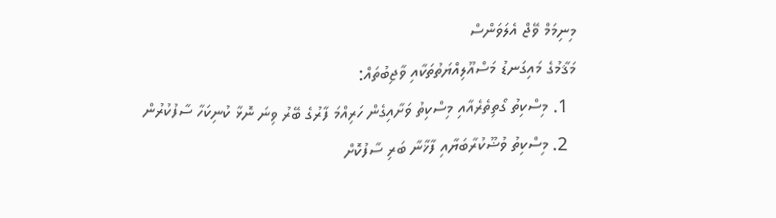މިނިމަމް ވޭޖް އެލަވަންސް
މަޤާމުގެ މައިގަނޑު މަސްއޫލިއްޔަތުތަކާއި ވާޖިބުތައް:
  1. މިސްކިތު ގޯތިތެރެއާއި މިސްކިތު ވަށާއިގެން ހަރިއްމަ ފާރުގެ ބޭރު ވިނަ ނޮޅާ ކުނިކަހާ ސާފުކުރުން
  2. މިސްކިތު ވުޟޫކުރާބަޔާއި ފާޚާނާ ބަރި ސާފުކޮށް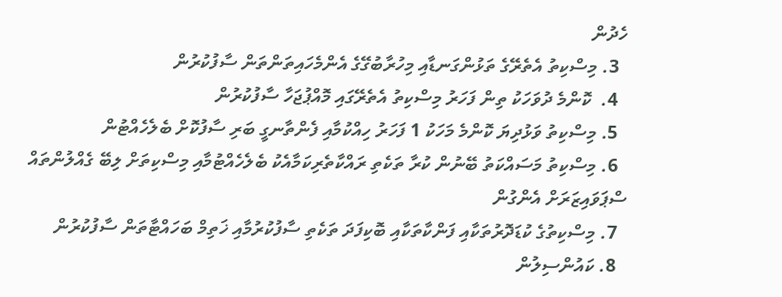ހެދުން
  3. މިސްކިތު އެތެރޭގެ ތަޅުންގަނޑާއި މިހުރާބުގޭގެ އެންމެހައިތަންތަން ސާފުކުރުން
  4.  ކޮންމެ ދުވަހަކު ތިން ފަހަރު މިސްކިތު އެތެރޭގައި މޮއްޕުޖަހާ ސާފުކުރުން
  5. މިސްކިތު ވަޅުދިޔަ ކޮންމެ މަހަކު 1 ފަހަރު ހިއްކުމާއި ފެންތާނގީ ބަރި ސާފުކޮށް ބެލެހެއްޓުން
  6. މިސްކިތު މަސައްކަތު ބޭނުން ކުރާ ތަކެތި ރައްކާތެރިކަމާއެކު ބެލެހެއްޓުމާއި މިސްކިތަށް ލިބޭ ގެއްލުންތައް ސްޕަވައިޒަރަށް އެންގުން
  7. މިސްކިތުގެ ކުޑަދޮރުތަކާއި ފަންކާތަކާއި ބޮކިފަދަ ތަކެތި ސާފުކުރުމާއި ޚަތިމް ބަހައްޓާތަން ސާފުކުރުން
  8. ކައުންސިލުން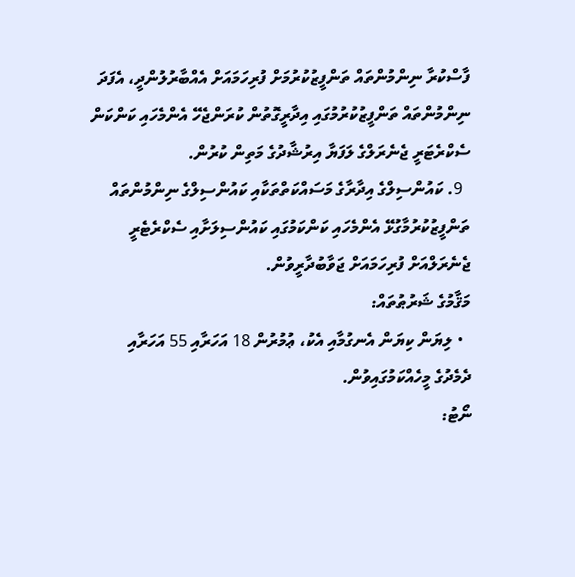ފާސްކުރާ ނިންމުންތައް ތަންފީޒުކުރުމަށް ފުރިހަމައަށް އެއްބާރުލުންދީ، އެފަދަ ނިންމުންތައް ތަންފީޒުކުރުމުގައި އިދާރީގޮތުން ކުރަންޖެހޭ އެންމެހައި ކަންކަން ސެކްރެޓަރީ ޖެނެރަލްގެ ލަފަޔާ އިރުޝާދުގެ މަތިން ކުރުން.
  9. ކައުންސިލްގެ އިދާރާގެ މަސައްކަތްތަކާއި ކައުންސިލްގެ ނިންމުންތައް ތަންފީޒުކުރުމާގުޅޭ އެންމެހައި ކަންކަމުގައި ކައުންސިލަށާއި ސެކްރެޓެރީ ޖެނެރަލްއަށް ފުރިހަމައަށް ޖަވާބުދާރީވުން.
މަޤާމުގެ ޝަރުޠުތައް:
  • ލިޔަން ކިޔަން އެނގުމާއި އެކު، ޢުމުރުން 18 އަހަރާއި 55 އަހަރާއި ދެމެދުގެ މީހެއްކަމުގައިވުން.
ނޯޓު: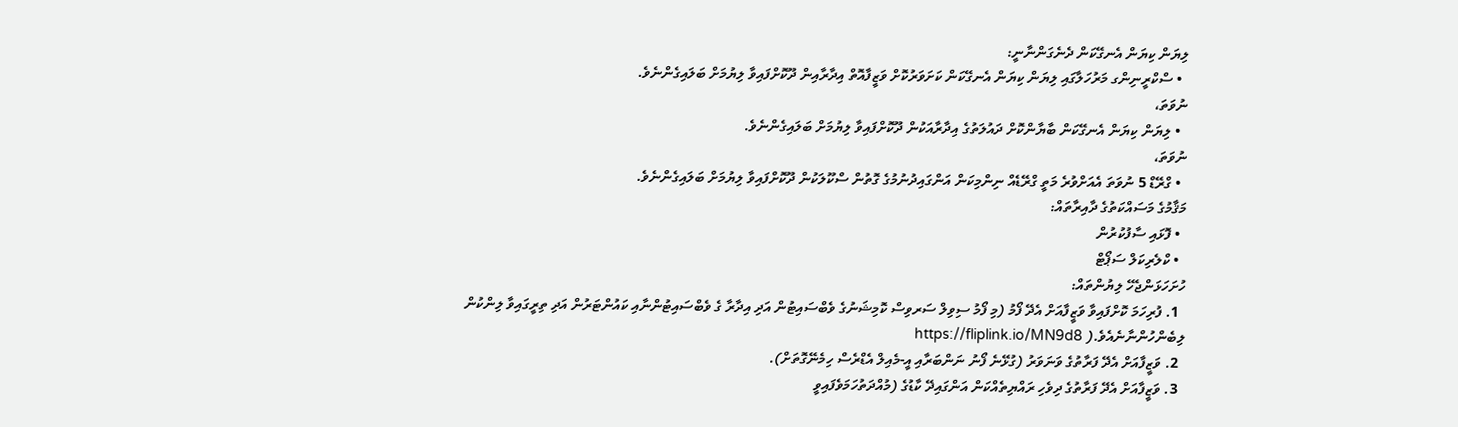ލިޔަން ކިޔަން އެނގޭކަން ދެނެގަންނާނީ:
  • ސްކްރީނިންގ މަރުހަލާގައި ލިޔަން ކިޔަން އެނގޭކަން ކަށަވަރުކޮށް ވަޒީފާއޮތް އިދާރާއިން ދޫކޮށްފައިވާ ލިޔުމަށް ބަލައިގެންނެވެ.
ނުވަތަ،
  • ލިޔަން ކިޔަން އެނގޭކަން ބާޔާންކޮށް ދައުލަތުގެ އިދާރާއަކުން ދޫކޮށްފައިވާ ލިޔުމަށް ބަލައިގެންނެވެ.
ނުވަތަ،
  • ގްރޭޑް 5 ނުވަތަ އެއަށްވުރެ މަތީ ގްރޭޑެއް ނިންމިކަން އަންގައިދުނުމުގެ ގޮތުން ސްކޫލަކުން ދޫކޮށްފައިވާ ލިޔުމަށް ބަލައިގެންނެވެ.
މަޤާމުގެ މަސައްކަތުގެ ދާއިރާތައް:
  • ފޮޅައި ސާފުކުރުން
  • ކްލެރިކަލް ސަޕޯޓް
ހުށަހަޅަންޖެހޭ ލިޔުންތައް:
  1. ފުރިހަމަ ކޮށްފައިވާ ވަޒީފާއަށް އެދޭ ފޯމު (މި ފޯމު ސިވިލް ސަރވިސް ކޮމިޝަނުގެ ވެބްސައިޓުން އަދި އިދާރާ ގެ ވެބްސައިޓުންނާއި ކައުންޓަރުން އަދި ތިރީގައިވާ ލިންކުން ލިބެންހުންނާނެއެވެ.( https://fliplink.io/MN9d8
  2. ވަޒީފާއަށް އެދޭ ފަރާތުގެ ވަނަވަރު (ގުޅޭނެ ފޯނު ނަންބަރާއި އީ-މެއިލް އެޑްރެސް ހިމެނޭގޮތަށް).
  3. ވަޒީފާއަށް އެދޭ ފަރާތުގެ ދިވެހި ރައްޔިތެއްކަން އަންގައިދޭ ކާޑުގެ (މުއްދަތުހަމަވެފައިވީ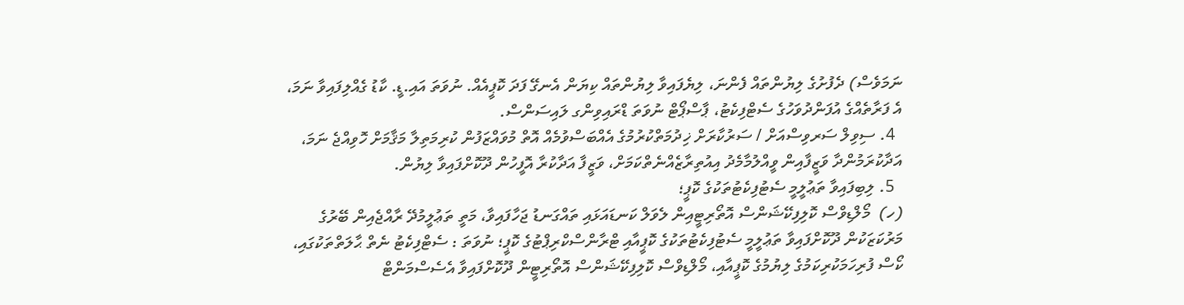ނަމަވެސް) ދެފުށުގެ ލިޔުންތައް ފެންނަ، ލިޔެފައިވާ ލިޔުންތައް ކިޔަން އެނގޭ ފަދަ ކޮޕީއެއް. ނުވަތަ އައި.ޑީ. ކާޑު ގެއްލިފައިވާ ނަމަ، އެ ފަރާތެއްގެ އުފަންދުވަހުގެ ސެޓްފިކެޓު، ޕާސްޕޯޓް ނުވަތަ ޑްރައިވިންގ ލައިސަންސް.
  4. ސިވިލް ސަރވިސްއަށް / ސަރުކާރަށް ޚިދުމަތްކުރުމުގެ އެއްބަސްވުމެއް އޮތް މުވައްޒަފުން ކުރިމަތިލާ މަޤާމަށް ހޮވިއްޖެ ނަމަ، އަދާކުރަމުންދާ ވަޒީފާއިން ވީއްލުމާމެދު އިއުތިރާޒެއްނެތްކަމަށް، ވަޒީފާ އަދާކުރާ އޮފީހުން ދޫކޮށްފައިވާ ލިޔުން.
  5. ލިބިފައިވާ ތަޢުލީމީ ސެޓުފިކެޓުތަކުގެ ކޮޕީ؛
(ހ)  މޯލްޑިވްސް ކޮލިފިކޭޝަންސް އޮތޯރިޓީއިން ލެވަލް ކަނޑައަޅައި ތައްގަނޑު ޖަހާފައިވާ، މަތީ ތަޢުލީމުދޭ ރާއްޖެއިން ބޭރުގެ މަރުކަޒަކުން ދޫކޮށްފައިވާ ތަޢުލީމީ ސެޓުފިކެޓުތަކުގެ ކޮޕީއާއި ޓްރާންސްކްރިޕްޓުގެ ކޮޕީ؛ ނުވަތަ : ސެޓްފިކެޓު ނެތް ޙާލަތްތަކުގައި، ކޯސް ފުރިހަމަކުރިކަމުގެ ލިޔުމުގެ ކޮޕީއާއި، މޯލްޑިވްސް ކޮލިފިކޭޝަންސް އޮތޯރިޓީން ދޫކޮށްފައިވާ އެސެސްމަންޓް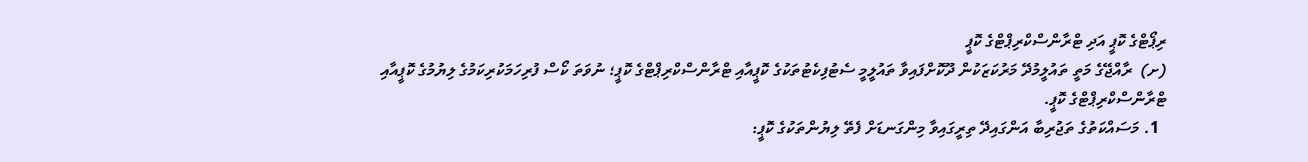ރިޕޯޓްގެ ކޮޕީ އަދި ޓްރާންސްކްރިޕްޓްގެ ކޮޕީ
(ށ)  ރާއްޖޭގެ މަތީ ތައުލީމުދޭ މަރުކަޒަކުން ދޫކޮށްފައިވާ ތައުލީމީ ސެޓުފިކެޓުތަކުގެ ކޮޕީއާއި ޓްރާންސްކްރިޕްޓްގެ ކޮޕީ؛ ނުވަތަ ކޯސް ފުރިހަމަކުރިކަމުގެ ލިޔުމުގެ ކޮޕީއާއި ޓްރާންސްކްރިޕްޓްގެ ކޮޕީ.
  1. މަސައްކަތުގެ ތަޖުރިބާ އަންގައިދޭ ތިރީގައިވާ މިންގަނޑަށް ފެތޭ ލިޔުންތަކުގެ ކޮޕީ: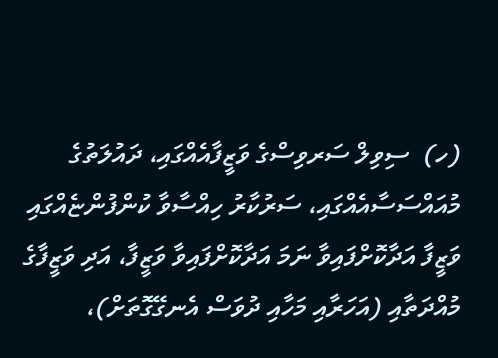(ހ)  ސިވިލް ސަރވިސްގެ ވަޒީފާއެއްގައި، ދައުލަތުގެ މުއައްސަސާއެއްގައި، ސަރުކާރު ހިއްސާވާ ކުންފުންޏެއްގައި ވަޒީފާ އަދާކޮށްފައިވާ ނަމަ އަދާކޮށްފައިވާ ވަޒީފާ، އަދި ވަޒީފާގެ މުއްދަތާއި (އަހަރާއި މަހާއި ދުވަސް އެނގޭގޮތަށް)،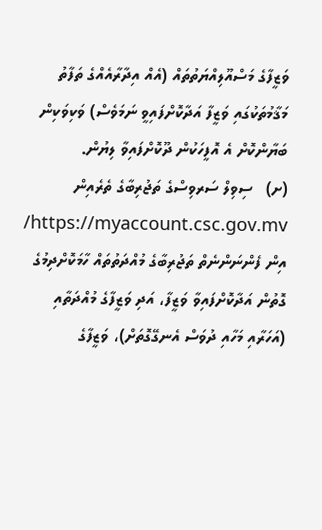ވަޒީފާގެ މަސްއޫލިއްޔަތުތައް (އެއް އިދާރާއެއްގެ ތަފާތު މަޤާމުތަކުގައި ވަޒީފާ އަދާކޮށްފައިވީ ނަމަވެސް) ވަކިވަކިން ބަޔާންކޮށް އެ އޮފީހަކުން ދޫކޮށްފައިވާ ލިޔުން.
(ށ)   ސިވިލް ސަރވިސްގެ ތަޖުރިބާގެ ތެރެއިން https://myaccount.csc.gov.mv/ އިން ފެންނަންނެތް ތަޖުރިބާގެ މުއްދަތުތައް ހާމަކޮށްދިމުގެ ގޮތުން އަދާކޮށްފައިވާ ވަޒީފާ، އަދި ވަޒީފާގެ މުއްދަތާއި (އަހަރާއި މަހާއި ދުވަސް އެނގޭގޮތަށް)، ވަޒީފާގެ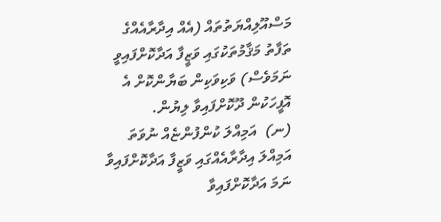މަސްއޫލިއްޔަތުތައް (އެއް އިދާރާއެއްގެ ތަފާތު މަޤާމުތަކުގައި ވަޒީފާ އަދާކޮށްފައިވީ ނަމަވެސް) ވަކިވަކިން ބަޔާންކޮށް އެ އޮފީހަކުން ދޫކޮށްފައިވާ ލިޔުން.
(ނ)  އަމިއްލަ ކުންފުންޏެއް ނުވަތަ އަމިއްލަ އިދާރާއެއްގައި ވަޒީފާ އަދާކޮށްފައިވާ ނަމަ އަދާކޮށްފައިވާ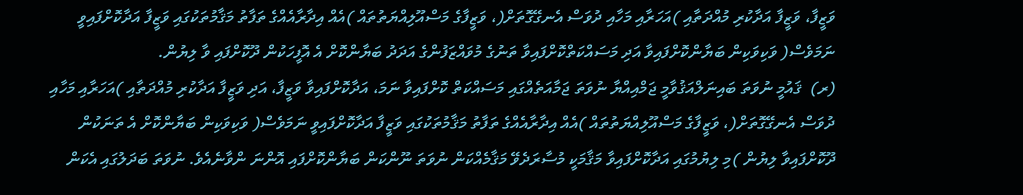ވަޒީފާ، ވަޒީފާ އަދާކުރި މުއްދަތާއި )އަހަރާއި މަހާއި ދުވަސް އެނގޭގޮތަށް(، ވަޒީފާގެ މަސްއޫލިއްޔަތުތައް )އެއް އިދާރާއެއްގެ ތަފާތު މަޤާމުތަކުގައި ވަޒީފާ އަދާކޮށްފައިވީ ނަމަވެސް( ވަކިވަކިން ބަޔާންކޮށްފައިވާ އަދި މަސައްކަތްކޮށްފައިވާ ތަނުގެ މުވައްޒަފުންގެ އަދަދު ބަޔާންކޮށް އެ އޮފީހަކުން ދޫކޮށްފައި ވާ ލިޔުން.
(ރ)  ޤައުމީ ނުވަތަ ބައިނަލްއަޤުވާމީ ޖަމްއިއްޔާ ނުވަތަ ޖަމާއަތެއްގައި މަސައްކަތް ކޮށްފައިވާ ނަމަ، އަދާކޮށްފައިވާ ވަޒީފާ، އަދި ވަޒީފާ އަދާކުރި މުއްދަތާއި )އަހަރާއި މަހާއި ދުވަސް އެނގޭގޮތަށް(، ވަޒީފާގެ މަސްއޫލިއްޔަތުތައް )އެއް އިދާރާއެއްގެ ތަފާތު މަޤާމުތަކުގައި ވަޒީފާ އަދާކޮށްފައިވީ ނަމަވެސް( ވަކިވަކިން ބަޔާންކޮށް އެ ތަނަކުން ދޫކޮށްފައިވާ ލިޔުން )މި ލިޔުމުގައި އަދާކޮށްފައިވާ މަޤާމަކީ މުސާރަދެވޭ މަޤާމެއްކަން ނުވަތަ ނޫންކަން ބަޔާންކޮށްފައި އޮންނަ ންވާނެއެވެ. ނުވަތަ ބަދަލުގައި އެކަން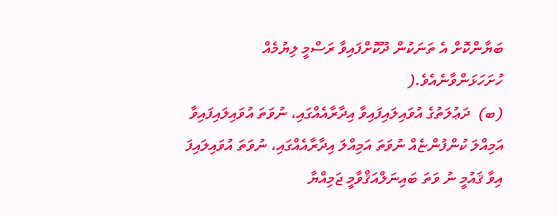ބަޔާންކޮށް އެ ތަނަކުން ދޫކޮށްފައިވާ ރަސްމީ ލިޔުމެއް ހުށަހަޅަންވާނެއެވެ.(
(ބ)  ދަޢުލަތުގެ އުވައިލައިފައިވާ އިދާރާއެއްގައި، ނުވަތަ އުވައިލައިފައިވާ އަމިއްލަ ކުންފުންޏެއް ނުވަތަ އަމިއްލަ އިދާރާއެއްގައި، ނުވަތަ އުވައިލައިފަ އިވާ ޤައުމީ ނު ވަތަ ބައިނަލްއަޤްވާމީ ޖަމިއްޔާ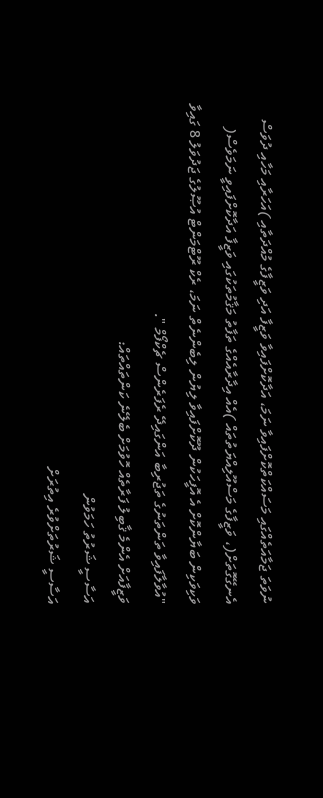ނުވަތަ ޖަމާއަތެއްގައި މަސައްކަތްކޮށްފައިވާ ނަމަ، އަދާކޮށްފައިވާ ވަޒީފާ އަދި ވަޒީފާގެ މުއްދަތާއި )އަހަރާއި މަހާއި ދުވަސް އެނގޭގޮތަށް(، ވަޒީފާގެ މަސްއޫލިއްޔަތުތައް )އެއް އިދާރާއެއްގެ ތަފާތު މަޤާމުތަކުގައި ވަޒީފާ އަދާކޮށްފައިވީ ނަމަވެސް( ވަކިވަކިން ބަޔާންކޮށް އެ އޮފީހަކުން ދޫކޮށްފައިވާ ލިޔުން ލިބެންނެތް ނަމަ، ރެކް ރޫޓްމަންޓް އުޞޫލުގެ ޖަދުވަލު 8 ގައިވާ "އުވާލާފައިވާ ތަންތަނުގެ ތަޖުރިބާ އަންގައިދޭ ރެފަރެންސް ޗެކްފޯމް ".
ވަޒީފާއަށް އެންމެ ޤާބިލު ފަރާތެއް ހޮވުމަށް ބެލޭނެ ކަންތައްތައް:
އަސާސީ ޝަރުތު ހަމަވުން
އަސާސީ ޝަރުތަށްވުރެ އިތުރަށް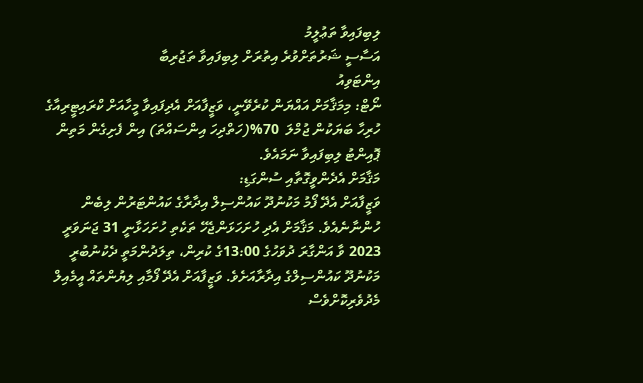ލިބިފައިވާ ތަޢުލީމު
އަސާސީ ޝަރުތަށްވުރެ އިތުރަށް ލިބިފައިވާ ތަޖުރިބާ
އިންޓަވިއު
ނޯޓް: މިމަޤާމަށް އައްޔަން ކުރެވޭނީ، ވަޒީފާއަށް އެދިފައިވާ މީހާއަށް ކްރައިޓީރިއާގެ ހުރިހާ ބަޔަކުން ޖުމްލަ  70%(ހަތްދިހަ އިންސައްތަ) އިން ފެށިގެން މަތިން ޕޮއިންޓު ލިބިފައިވާ ނަމައެވެ.
މަޤާމަށް އެދެންވީގޮތާއި ސުންގަޑި:
ވަޒީފާއަށް އެދޭ ފޯމު މަކުނުދޫ ކައުންސިލް އިދާރާގެ ކައުންޓަރުން ލިބެން ހުންނާނެއެވެ. މަޤާމަށް އެދި ހުށަހަޅަންޖެހޭ ތަކެތި ހުށަހަޅާނީ 31 ޖަނަވަރީ 2023 ވާ އަންގާރަ ދުވަހުގެ 13:00ގެ ކުރިން، ތިލަދުންމަތީ ދެކުނުބުރީ މަކުނުދޫ ކައުންސިލްގެ އިދާރާއަށެވެ. ވަޒީފާއަށް އެދޭ ފޯމާއި ލިޔުންތައް އީމެއިލް މެދުވެރިކޮށްވެސް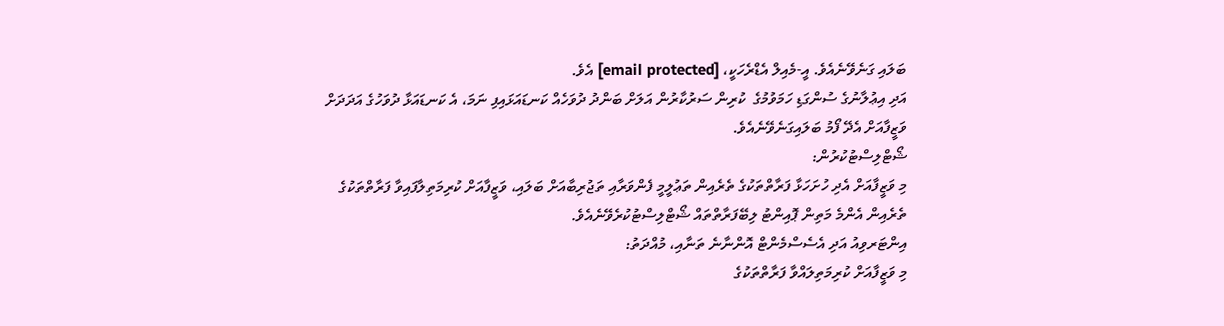ބަލައި ގަނެވޭނެއެވެ. އީ-މެއިލް އެޑްރެހަކީ، [email protected] އެވެ.
އަދި އިޢުލާނުގެ ސުންގަޑި ހަމަވުމުގެ  ކުރިން ސަރުކާރުން އަލަށް ބަންދު ދުވަހެއް ކަނޑައަޅައިފި ނަމަ، އެ ކަނޑައަޅާ ދުވަހުގެ އަދަދަށް ވަޒީފާއަށް އެދޭ ފޯމު ބަލައިގަނެވޭނެއެވެ.
ޝޯޓްލިސްޓުކުރުން:
މި ވަޒީފާއަށް އެދި ހުށަހަޅާ ފަރާތްތަކުގެ ތެރެއިން ތަޢުލީމީ ފެންވަރާއި ތަޖުރިބާއަށް ބަލައި، ވަޒީފާއަށް ކުރިމަތިލާފައިވާ ފަރާތްތަކުގެ ތެރެއިން އެންމެ މަތިން ޕޮއިންޓު ލިބޭފަރާތްތައް ޝޯޓްލިސްޓުކުރެވޭނެއެވެ.
އިންޓަރވިއު އަދި އެސެސްމެންޓް އޮންނާނެ ތަނާއި، މުއްދަތު:
މި ވަޒީފާއަށް ކުރިމަތިލައްވާ ފަރާތްތަކުގެ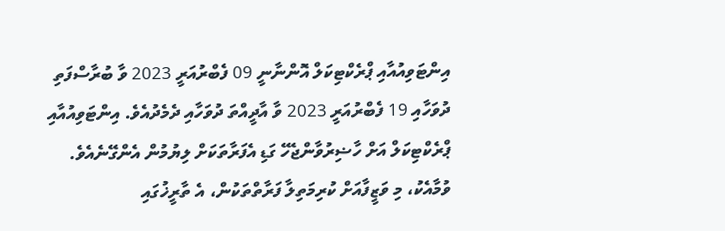އިންޓަވިއުއާއި ޕްރެކްޓިކަލް އޮންނާނީ 09 ފެބްރުއަރީ 2023 ވާ ބުރާސްފަތި ދުވަހާއި 19 ފެބްރުއަރީ 2023 ވާ އާދީއްތަ ދުވަހާއި ދެމެދުއެވެ. އިންޓަވިއުއާއި ޕްރެކްޓިކަލް އަށް ހާޟިރުވާންޖެހޭ ގަޑި އެފަރާތަކަށް ލިޔުމުން އެންގޭނެއެވެ. ވުމާއެކު، މި ވަޒީފާއަށް ކުރިމަތިލާ ފަރާތްތަކުން، އެ ތާރީޚުގައި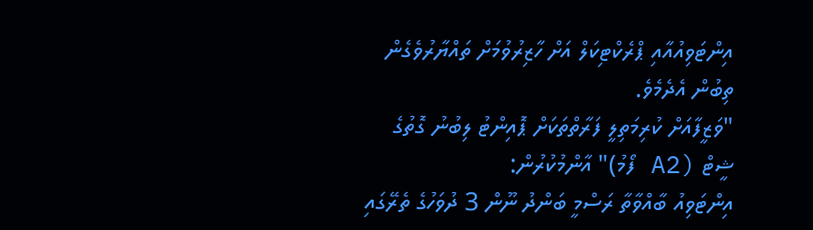އިންޓަވިއުއާއި ޕްރެކްޓިކަލް އަށް ހާޒިރުވުމަށް ތައްޔާރުވެގެން ތިބުން އެދެމެވެ.
"ވަޒީފާއަށް ކުރިމަތިލީ ފަރާތްތަކަށް ޕޮއިންޓު ލިބުނު ގޮތުގެ ޝީޓް (A2 ފޯމު)" އާންމުކުރުން:
އިންޓަވިއު ބާއްވާތާ ރަސްމީ ބަންދު ނޫން 3 ދުވަހުގެ ތެރޭގައި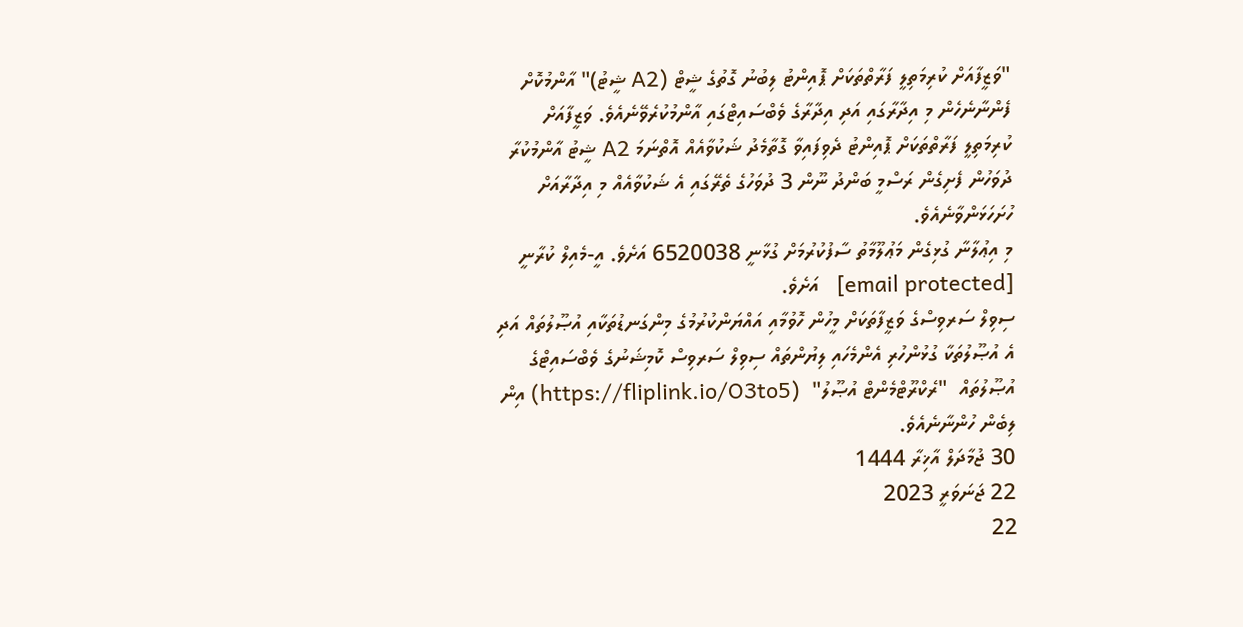"ވަޒީފާއަށް ކުރިމަތިލީ ފަރާތްތަކަށް ޕޮއިންޓު ލިބުނު ގޮތުގެ ޝީޓް (A2 ޝީޓު)" އާންމުކޮށް ފެންނާނެހެން މި އިދާރާގައި އަދި އިދާރާގެ ވެބްސައިޓްގައި އާންމުކުރެވޭނެއެވެ. ވަޒީފާއަށް ކުރިމަތިލީ ފަރާތްތަކަށް ޕޮއިންޓު ދެވިފައިވާ ގޮތާމެދު ޝަކުވާއެއް އޮތްނަމަ A2 ޝީޓު އާންމުކުރާ ދުވަހުން ފެށިގެން ރަސްމީ ބަންދު ނޫން 3 ދުވަހުގެ ތެރޭގައި އެ ޝަކުވާއެއް މި އިދާރާއަށް ހުށަހަޅަންވާނެއެވެ.
މި އިޢުލާނާ ގުޅިގެން މަޢުލޫމާތު ސާފުކުރުމަށް ގުޅާނީ 6520038 އަށެވެ. އީ-މެއިލް ކުރާނީ [email protected]   އަށެވެ.
ސިވިލް ސަރވިސްގެ ވަޒީފާތަކަށް މީހުން ހޮވުމާއި އައްޔަންކުރުމުގެ މިންގަނޑުތަކާއި އުޞޫލުތައް އަދި އެ އުޞޫލުތަކާ ގުޅުންހުރި އެންމެހައި ލިޔުންތައް ސިވިލް ސަރވިސް ކޮމިޝަނުގެ ވެބްސައިޓްގެ އުޞޫލުތައް  "ރެކްރޫޓްމެންޓް އުޞޫލު"  (https://fliplink.io/O3to5) އިން ލިބެން ހުންނާނެއެވެ.
30 ޖުމާދަލް އާޚިރާ 1444
22 ޖަނަވަރީ 2023
22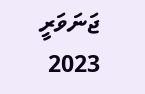ޖަނަވަރީ 2023